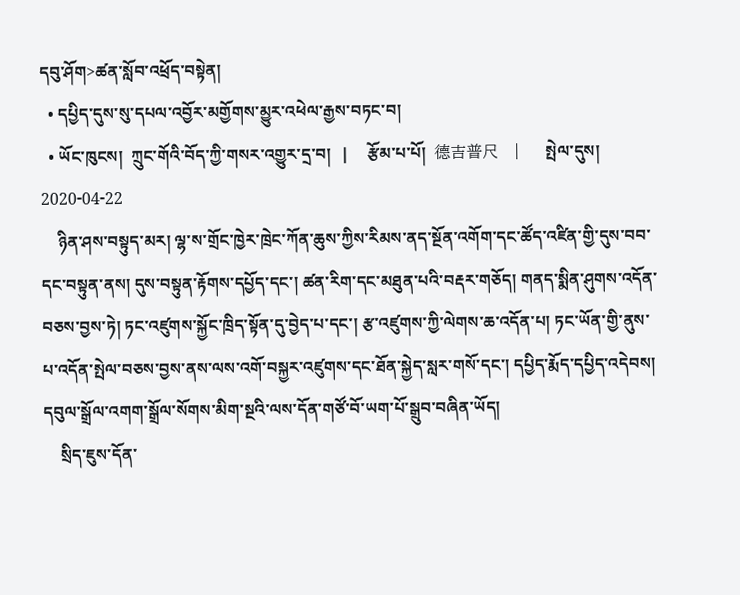དབུ་ཤོག>ཚན་སློབ་འཕྲོད་བསྟེན།
  • དཔྱིད་དུས་སུ་དཔལ་འབྱོར་མགྱོགས་མྱུར་འཕེལ་རྒྱས་བཏང་བ།
  • ཡོང་ཁུངས།  ཀྲུང་གོའི་བོད་ཀྱི་གསར་འགྱུར་དྲ་བ།   |     རྩོམ་པ་པོ།  德吉普尺   |     སྤེལ་དུས།  2020-04-22
    ཉིན་ཤས་བསྟུད་མར། ལྷ་ས་གྲོང་ཁྱེར་ཁྲེང་ཀོན་ཆུས་ཀྱིས་རིམས་ནད་སྔོན་འགོག་དང་ཚོད་འཛིན་གྱི་དུས་བབ་དང་བསྟུན་ནས། དུས་བསྟུན་རྟོགས་དཔྱོད་དང་། ཚན་རིག་དང་མཐུན་པའི་བརྡར་གཅོད། གནད་སྨིན་ཤུགས་འདོན་བཅས་བྱས་ཏེ། ཏང་འཛུགས་སྐྱོང་ཁྲིད་སྟོན་དུ་བྱེད་པ་དང་། རྩ་འཛུགས་ཀྱི་ལེགས་ཆ་འདོན་པ། ཏང་ཡོན་གྱི་ནུས་པ་འདོན་སྤེལ་བཅས་བྱས་ནས་ལས་འགོ་བསྐྱར་འཛུགས་དང་ཐོན་སྐྱེད་སླར་གསོ་དང་། དཔྱིད་རྨོད་དཔྱིད་འདེབས། དབུལ་སྒྲོལ་འགག་སྒྲོལ་སོགས་མིག་སྔའི་ལས་དོན་གཙོ་བོ་ཡག་པོ་སྒྲུབ་བཞིན་ཡོད།
    སྲིད་ཇུས་དོན་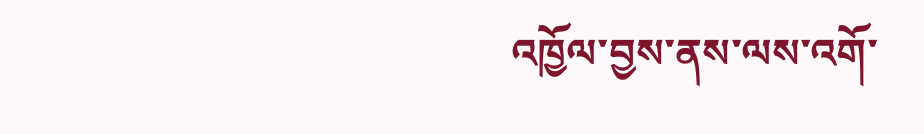འཁྱོལ་བྱས་ནས་ལས་འགོ་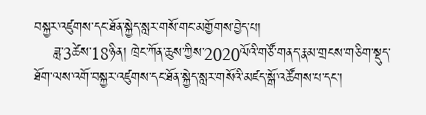བསྐྱར་འཛུགས་དང་ཐོན་སྐྱེད་སླར་གསོ་གང་མགྱོགས་བྱེད་པ།
    ཟླ་3ཚེས་18ཉིན། ཁྲེང་ཀོན་ཆུས་ཀྱིས་2020ལོའི་གཙོ་གནད་རྣམ་གྲངས་གཅིག་སྡུད་ཐོག་ལས་འགོ་བསྐྱར་འཛུགས་དང་ཐོན་སྐྱེད་སླར་གསོའི་མཛད་སྒོ་འཚོགས་པ་དང་།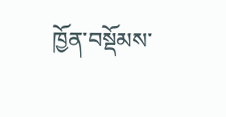ཁྱོན་བསྡོམས་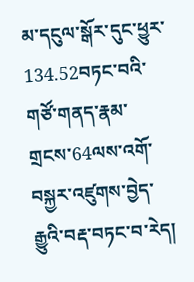མ་དངུལ་སྒོར་དུང་ཕྱུར་134.52བཏང་བའི་གཙོ་གནད་རྣམ་གྲངས་64ལས་འགོ་བསྐྱར་འཛུགས་བྱེད་རྒྱུའི་བརྡ་བཏང་བ་རེད།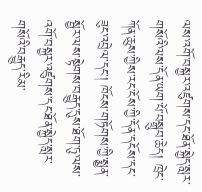ལས་འགོ་བསྐྱར་འཛུགས་དང་ཐོན་སྐྱེད་སླར་གསོའི་ལས་དོན་ཡག་པོ་བསྒྲུབ་ཆེད། ཁྲེང་ཀོན་ཆུས་ཀྱིས་རང་ངོས་ཀྱི་དོན་དངོས་དང་ཟུང་འབྲེལ་དང་། ཁོངས་གཏོགས་ཀྱི་སྨྱན་སྦྱོར་ལས་སྟེགས་བརྒྱུད་དུས་ཐོག་ཏུ་ལས་འགོ་བསྐྱར་འཛུགས་དང་ཐོན་སྐྱེད་སླར་གསོའི་བརྒྱུད་རིམ་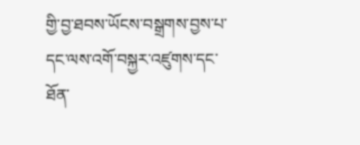གྱི་བྱ་ཐབས་ཡོངས་བསྒྲགས་བྱས་པ་དང་ལས་འགོ་བསྐྱར་འཛུགས་དང་ཐོན་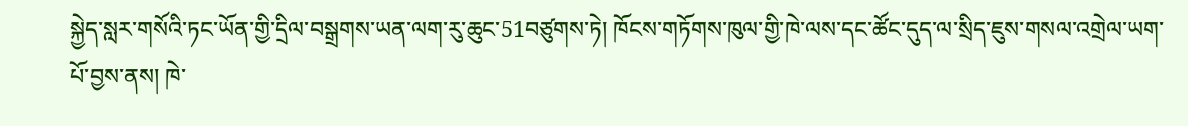སྐྱེད་སླར་གསོའི་ཏང་ཡོན་གྱི་དྲིལ་བསྒྲགས་ཡན་ལག་རུ་ཆུང་51བཙུགས་ཏེ། ཁོངས་གཏོགས་ཁུལ་གྱི་ཁེ་ལས་དང་ཚོང་དུད་ལ་སྲིད་ཇུས་གསལ་འགྲེལ་ཡག་པོ་བྱས་ནས། ཁེ་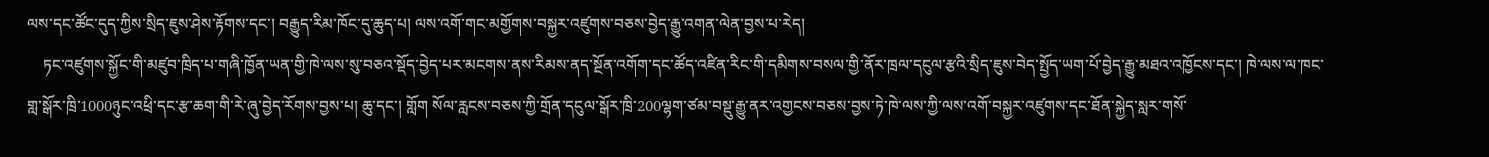ལས་དང་ཚོང་དུད་ཀྱིས་སྲིད་ཇུས་ཤེས་རྟོགས་དང་། བརྒྱུད་རིམ་ཁོང་དུ་ཆུད་པ། ལས་འགོ་གང་མགྱོགས་བསྐྱར་འཛུགས་བཅས་བྱེད་རྒྱུ་འགན་ལེན་བྱས་པ་རེད།
    ཏང་འཛུགས་སྐྱོང་གི་མཛུབ་ཁྲིད་པ་གཞི་ཁྱོན་ཡན་གྱི་ཁེ་ལས་སུ་བཅའ་སྡོད་བྱེད་པར་མངགས་ནས་རིམས་ནད་སྔོན་འགོག་དང་ཚོད་འཛིན་རིང་གི་དམིགས་བསལ་གྱི་ནོར་ཁྲལ་དངུལ་རྩའི་སྲིད་ཇུས་བེད་སྤྱོད་ཡག་པོ་བྱེད་རྒྱུ་མཐའ་འཁྱོངས་དང་། ཁེ་ལས་ལ་ཁང་གླ་སྒོར་ཁྲི་1000ཉུང་འཕྲི་དང་རྩ་ཆག་གི་རེ་ཞུ་བྱེད་རོགས་བྱས་པ། ཆུ་དང་། གློག སོལ་རླངས་བཅས་ཀྱི་གྲོན་དངུལ་སྒོར་ཁྲི་200ལྷག་ཙམ་བསྡུ་རྒྱུ་ནར་འགྱངས་བཅས་བྱས་ཏེ་ཁེ་ལས་ཀྱི་ལས་འགོ་བསྐྱར་འཛུགས་དང་ཐོན་སྐྱེད་སླར་གསོ་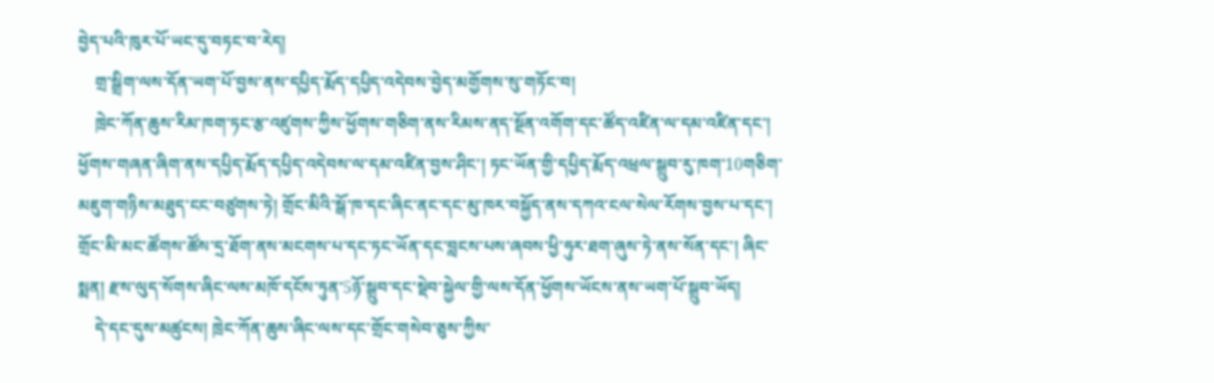བྱེད་པའི་ཁུར་པོ་ཡང་དུ་བཏང་བ་རེད།
    གྲ་སྒྲིག་ལས་དོན་ཡག་པོ་བྱས་ནས་དཔྱིད་རྨོད་དཔྱིད་འདེབས་བྱེད་མགྱོགས་སུ་གཏོང་བ།
    ཁྲེང་ཀོན་ཆུས་རིམ་ཁག་ཏང་རྩ་འཛུགས་ཀྱིས་ཕྱོགས་གཅིག་ནས་རིམས་ནད་སྔོན་འགོག་དང་ཚོད་འཛིན་ལ་དམ་འཛིན་དང་། ཕྱོགས་གཞན་ཞིག་ནས་དཔྱིད་རྨོད་དཔྱིད་འདེབས་ལ་དམ་འཛིན་བྱས་ཤིང་། ཏང་ཡོན་གྱི་དཔྱིད་རྨོད་འཕྲལ་སྒྲུབ་རུ་ཁག་10གཅིག་མཇུག་གཉིས་མཐུད་ངང་བཙུགས་ཏེ། གྲོང་མིའི་སྒོ་ཁ་དང་ཞིང་ནང་དང་མུ་ཁར་བསྐྱོད་ནས་དཀའ་ངལ་སེལ་རོགས་བྱས་པ་དང་། གྲོང་མི་མང་ཚོགས་ཚོས་དྲ་ཐོག་ནས་མངགས་པ་དང་ཏང་ཡོན་དང་བླངས་པས་ཞབས་ཕྱི་ཧུར་ཐག་ཞུས་ཏེ་ནས་སོན་དང་། ཞིང་སྨན། རྫས་ལུད་སོགས་ཞིང་ལས་མཁོ་དངོས་ཏུན་5ཉོ་སྒྲུབ་དང་སྡེབ་སྐྱེལ་གྱི་ལས་དོན་ཕྱོགས་ཡོངས་ནས་ཡག་པོ་སྒྲུབ་ཡོད།
    དེ་དང་དུས་མཚུངས། ཁྲེང་ཀོན་ཆུས་ཞིང་ལས་དང་གྲོང་གསེབ་ཅུས་ཀྱིས་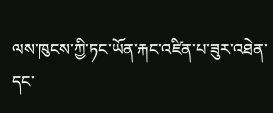ལས་ཁུངས་ཀྱི་ཏང་ཡོན་རྐང་འཛིན་པ་ཟུར་འཐེན་དང་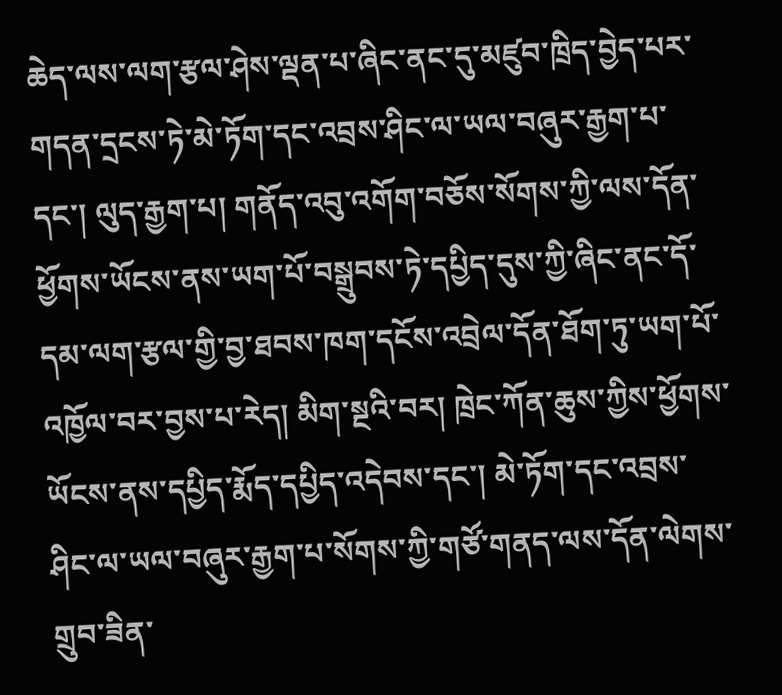ཆེད་ལས་ལག་རྩལ་ཤེས་ལྡན་པ་ཞིང་ནང་དུ་མཛུབ་ཁྲིད་བྱེད་པར་གདན་དྲངས་ཏེ་མེ་ཏོག་དང་འབྲས་ཤིང་ལ་ཡལ་བཞུར་རྒྱག་པ་དང་། ལུད་རྒྱག་པ། གནོད་འབུ་འགོག་བཅོས་སོགས་ཀྱི་ལས་དོན་ཕྱོགས་ཡོངས་ནས་ཡག་པོ་བསྒྲུབས་ཏེ་དཔྱིད་དུས་ཀྱི་ཞིང་ནང་དོ་དམ་ལག་རྩལ་གྱི་བྱ་ཐབས་ཁག་དངོས་འབྲེལ་དོན་ཐོག་ཏུ་ཡག་པོ་འཁྱོལ་བར་བྱས་པ་རེད། མིག་སྔའི་བར། ཁྲེང་ཀོན་ཆུས་ཀྱིས་ཕྱོགས་ཡོངས་ནས་དཔྱིད་རྨོད་དཔྱིད་འདེབས་དང་། མེ་ཏོག་དང་འབྲས་ཤིང་ལ་ཡལ་བཞུར་རྒྱག་པ་སོགས་ཀྱི་གཙོ་གནད་ལས་དོན་ལེགས་གྲུབ་ཟིན་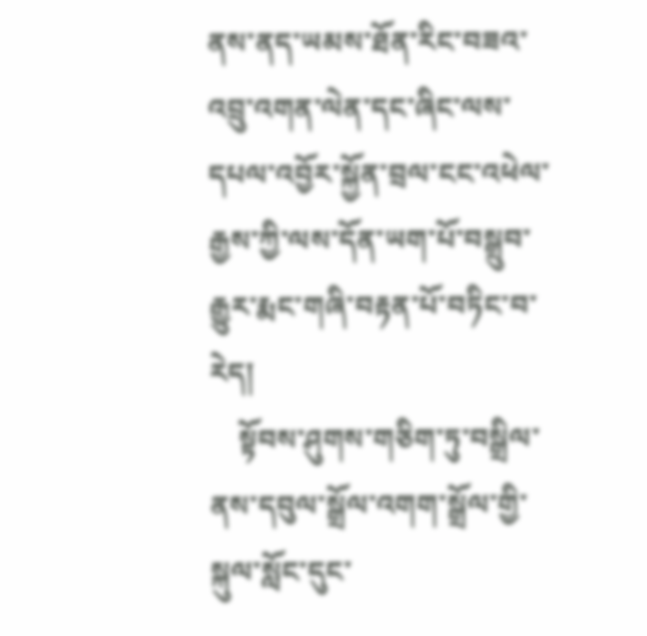ནས་ནད་ཡམས་ཐོན་རིང་བཟའ་འབྲུ་འགན་ལེན་དང་ཞིང་ལས་དཔལ་འབྱོར་སྐྱོན་བྲལ་ངང་འཕེལ་རྒྱས་ཀྱི་ལས་དོན་ཡག་པོ་བསྒྲུབ་རྒྱུར་རྨང་གཞི་བརྟན་པོ་བཏིང་བ་རེད།
    སྟོབས་ཤུགས་གཅིག་ཏུ་བསྒྲིལ་ནས་དབུལ་སྒྲོལ་འགག་སྒྲོལ་གྱི་སྐུལ་སློང་དུང་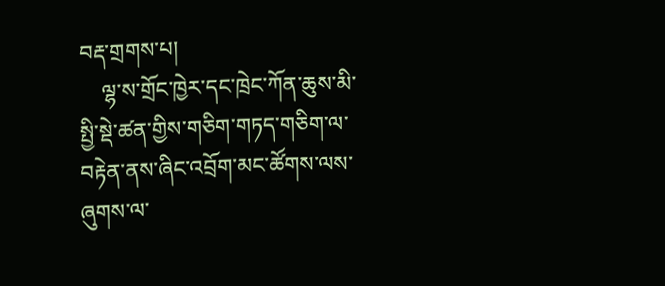བརྡ་གྲགས་པ།
    ལྷ་ས་གྲོང་ཁྱེར་དང་ཁྲེང་ཀོན་ཆུས་མི་སྤྱི་སྡེ་ཚན་གྱིས་གཅིག་གཏད་གཅིག་ལ་བརྟེན་ནས་ཞིང་འབྲོག་མང་ཚོགས་ལས་ཞུགས་ལ་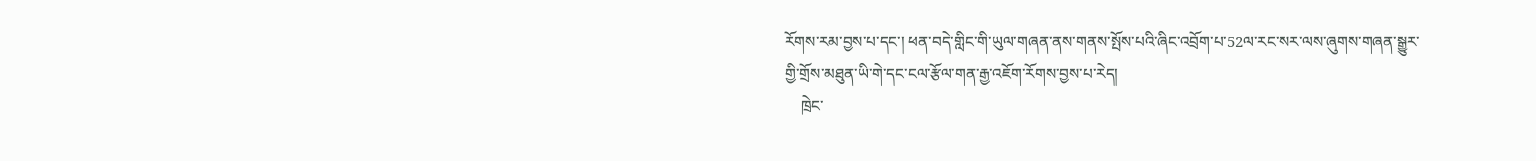རོགས་རམ་བྱས་པ་དང་། ཕན་བདེ་གླིང་གི་ཡུལ་གཞན་ནས་གནས་སྤོས་པའི་ཞིང་འབྲོག་པ་52ལ་རང་སར་ལས་ཞུགས་གཞན་སྒྱུར་གྱི་གྲོས་མཐུན་ཡི་གེ་དང་ངལ་རྩོལ་གན་རྒྱ་འཇོག་རོགས་བྱས་པ་རེད།
    ཁྲེང་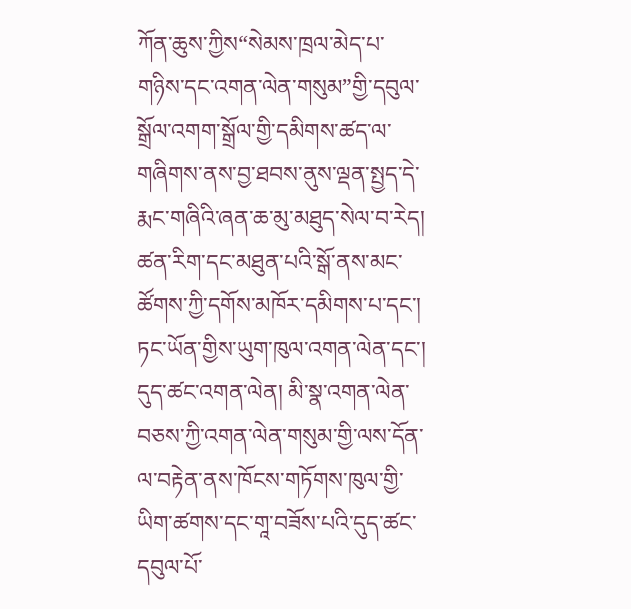ཀོན་ཆུས་ཀྱིས“སེམས་ཁྲལ་མེད་པ་གཉིས་དང་འགན་ལེན་གསུམ”གྱི་དབུལ་སྒྲོལ་འགག་སྒྲོལ་གྱི་དམིགས་ཚད་ལ་གཞིགས་ནས་བྱ་ཐབས་ནུས་ལྡན་སྤྱད་དེ་རྨང་གཞིའི་ཞན་ཆ་མུ་མཐུད་སེལ་བ་རེད། ཚན་རིག་དང་མཐུན་པའི་སྒོ་ནས་མང་ཚོགས་ཀྱི་དགོས་མཁོར་དམིགས་པ་དང་། ཏང་ཡོན་གྱིས་ཡུག་ཁུལ་འགན་ལེན་དང་། དུད་ཚང་འགན་ལེན། མི་སྣ་འགན་ལེན་བཅས་ཀྱི་འགན་ལེན་གསུམ་གྱི་ལས་དོན་ལ་བརྟེན་ནས་ཁོངས་གཏོགས་ཁུལ་གྱི་ཡིག་ཚགས་དང་གཱ་བཟོས་པའི་དུད་ཚང་དབུལ་པོ་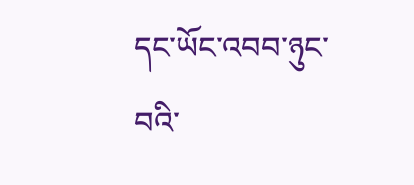དང་ཡོང་འབབ་ཉུང་བའི་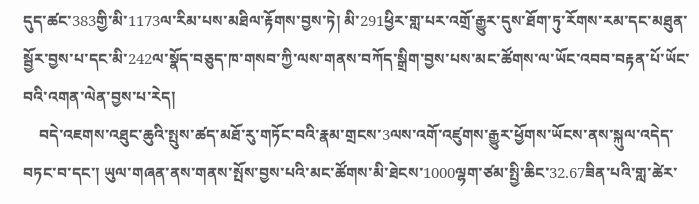དུད་ཚང་383གྱི་མི་1173ལ་རིམ་པས་མཐིལ་རྟོགས་བྱས་ཏེ། མི་291ཕྱིར་གླ་པར་འགྲོ་རྒྱུར་དུས་ཐོག་ཏུ་རོགས་རམ་དང་མཐུན་སྦྱོར་བྱས་པ་དང་མི་242ལ་སྣོད་བཅུད་ཁ་གསབ་ཀྱི་ལས་གནས་བཀོད་སྒྲིག་བྱས་པས་མང་ཚོགས་ལ་ཡོང་འབབ་བརྟན་པོ་ཡོང་བའི་འགན་ལེན་བྱས་པ་རེད།
    བདེ་འཇགས་འཐུང་ཆུའི་སྤུས་ཚད་མཐོ་རུ་གཏོང་བའི་རྣམ་གྲངས་3ལས་འགོ་འཛུགས་རྒྱུར་ཕྱོགས་ཡོངས་ནས་སྐུལ་འདེད་བཏང་བ་དང་། ཡུལ་གཞན་ནས་གནས་སྤོས་བྱས་པའི་མང་ཚོགས་མི་ཐེངས་1000ལྷག་ཙམ་སྤྱི་ཆིང་32.67ཟིན་པའི་གླ་ཚེར་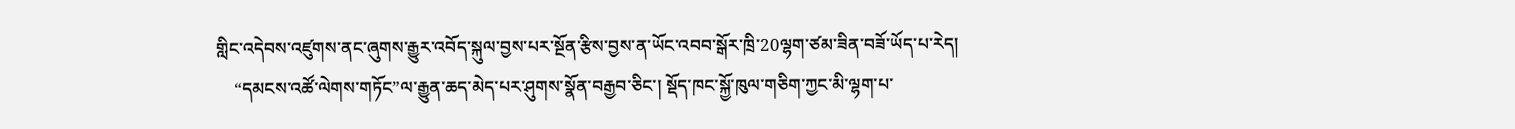གླིང་འདེབས་འཛུགས་ནང་ཞུགས་རྒྱུར་འབོད་སྐུལ་བྱས་པར་སྔོན་རྩིས་བྱས་ན་ཡོང་འབབ་སྒོར་ཁྲི་20ལྷག་ཙམ་ཟིན་བཟོ་ཡོད་པ་རེད།
    “དམངས་འཚོ་ལེགས་གཏོང”ལ་རྒྱུན་ཆད་མེད་པར་ཤུགས་སྣོན་བརྒྱབ་ཅིང་། སྡོད་ཁང་སྐྱོ་ཁུལ་གཅིག་ཀྱང་མི་ལྷག་པ་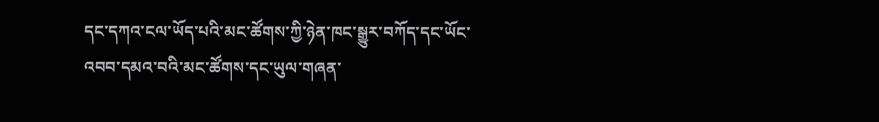དང་དཀའ་ངལ་ཡོད་པའི་མང་ཚོགས་ཀྱི་ཉེན་ཁང་སྒྱུར་བཀོད་དང་ཡོང་འབབ་དམའ་བའི་མང་ཚོགས་དང་ཡུལ་གཞན་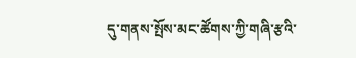དུ་གནས་སྤོས་མང་ཚོགས་ཀྱི་གཞི་རྩའི་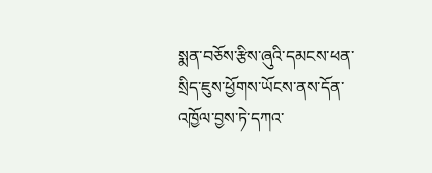སྨན་བཅོས་རྩིས་ཞུའི་དམངས་ཕན་སྲིད་ཇུས་ཕྱོགས་ཡོངས་ནས་དོན་འཁྱོལ་བྱས་ཏེ་དཀའ་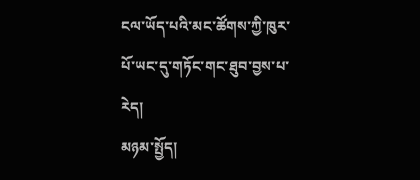ངལ་ཡོད་པའི་མང་ཚོགས་ཀྱི་ཁུར་པོ་ཡང་དུ་གཏོང་གང་ཐུབ་བྱས་པ་རེད།
མཉམ་སྤྱོད།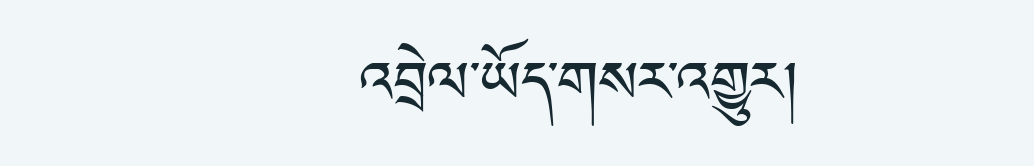འབྲེལ་ཡོད་གསར་འགྱུར།